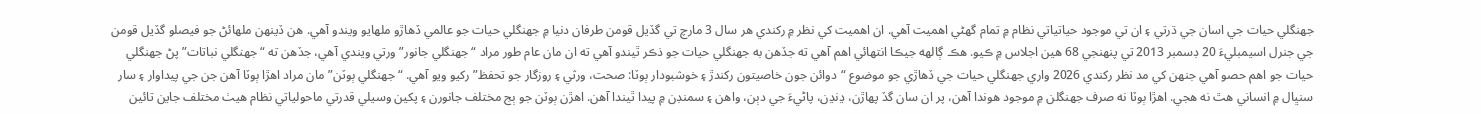جھنگلي حيات جي اسان جي ڌرتي ۽ ان تي موجود حياتياتي نظام ۾ تمام گھڻي اھميت آھي. ان اھميت کي نظر ۾ رکندي ھر سال 3 مارچ تي گڏيل قومن طرفان دنيا ۾ جھنگلي حيات جو عالمي ڏھاڙو ملھايو ويندو آھي. ھن ڏينھن ملھائڻ جو فيصلو گڏيل قومن جي جنرل اسيمبليءَ 20 ڊسمبر 2013 تي پنھنجي 68 هين اجلاس ۾ ڪيو. ھڪ ڳالهه جيڪا انتھائي اھم آھي ته جڏھن به جھنگلي حيات جو ذڪر ٿيندو آھي ته ان مان عام طور مراد “جھنگلي جانور” ورتي ويندي آھي، جڏھن ته “جھنگلي نباتات” پڻ جھنگلي حيات جو اھم حصو آھي جنھن کي مد نظر رکندي 2026 واري جھنگلي حيات جي ڏھاڙي جو موضوع “دوائن جون خاصيتون رکندڙ ۽ خوشبودار ٻوٽا: صحت، ورثي ۽ روزگار جو تحفظ” رکيو ويو آهي. “جھنگلي ٻوٽن” مان مراد اھڙا ٻوٽا آھن جن جي پيداوار ۽ سار سنڀال ۾ انساني ھٿ نه ھجي. اھڙا ٻوٽا نه صرف جھنگلن ۾ موجود ھوندا آھن، پر ان سان گڏ پھاڙن، ڍنڍن، پاڻيءَ جي دٻن، واھن ۽ سمنڊن ۾ پيدا ٿيندا آھن. اھڙن ٻوٽن جو ٻج مختلف جانورن ۽ پکين وسيلي قدرتي ماحولياتي نظام ھيٺ مختلف جاين تائين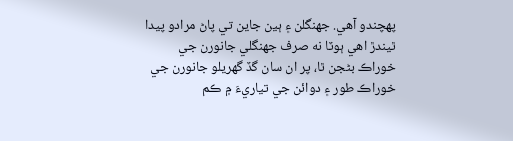پھچندو آھي. جھنگلن ۽ ٻين جاين تي پاڻ مرادو پيدا ٿيندڙ اھي ٻوٽا نه صرف جھنگلي جانورن جي خوراڪ بڻجن ٿا، پر ان سان گڏ گھريلو جانورن جي خوراڪ طور ۽ دوائن جي تياريءَ ۾ ڪم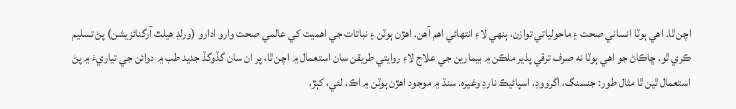اچن ٿا. اھي ٻوٽا انساني صحت ۽ ماحولياتي توازن، ٻنهي لاءِ انتھائي اھم آهن. اھڙن ٻوٽن ۽ نباتات جي اھميت کي عالمي صحت وارو ادارو (ورلڊ ھيلٿ آرگنائزيشن) پڻ تسليم ڪري ٿو. ڇاڪاڻ جو اھي ٻوٽا نه صرف ترقي پذير ملڪن ۾ بيمارين جي علاج لاءِ روايتي طريقن سان استعمال ۾ اچن ٿا، پر ان سان گڏوگڏ جديد طب ۾ دوائن جي تياريءَ ۾ پڻ استعمال ٿين ٿا مثال طور: جنسنگ، اگرووڊ، اسپائيڪ نارڊ وغيره. سنڌ ۾ موجود اھڙن ٻوٽن ۾ اڪ، لئي، کٻڙ،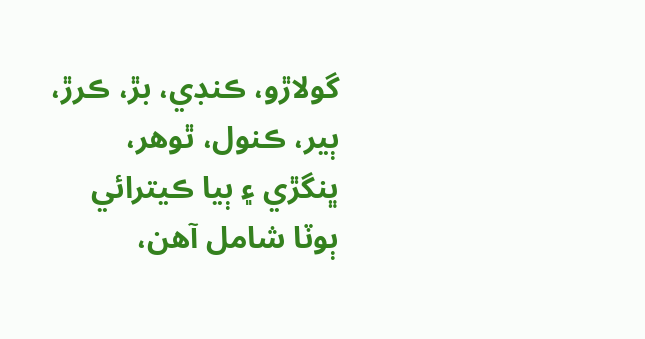گولاڙو، ڪنڊي، بڙ، ڪرڙ، ٻير، ڪنول، ٿوھر، ڀنگڙي ۽ ٻيا ڪيترائي ٻوٽا شامل آهن،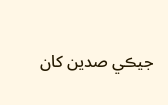جيڪي صدين کان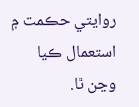روايتي حڪمت ۾ استعمال ڪيا وڃن ٿا.